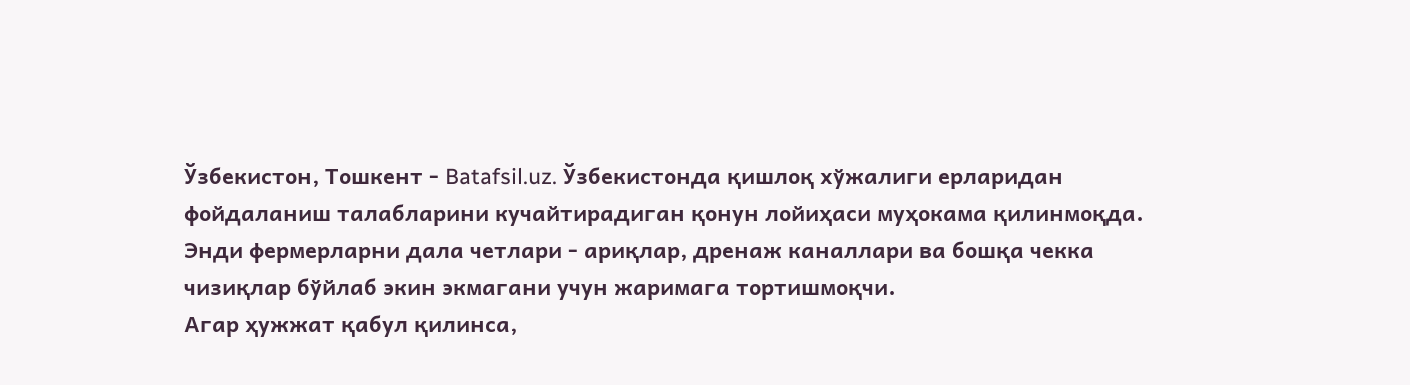Ўзбекистон, Тошкент - Batafsil.uz. Ўзбекистонда қишлоқ хўжалиги ерларидан фойдаланиш талабларини кучайтирадиган қонун лойиҳаси муҳокама қилинмоқда. Энди фермерларни дала четлари - ариқлар, дренаж каналлари ва бошқа чекка чизиқлар бўйлаб экин экмагани учун жаримага тортишмоқчи.
Агар ҳужжат қабул қилинса,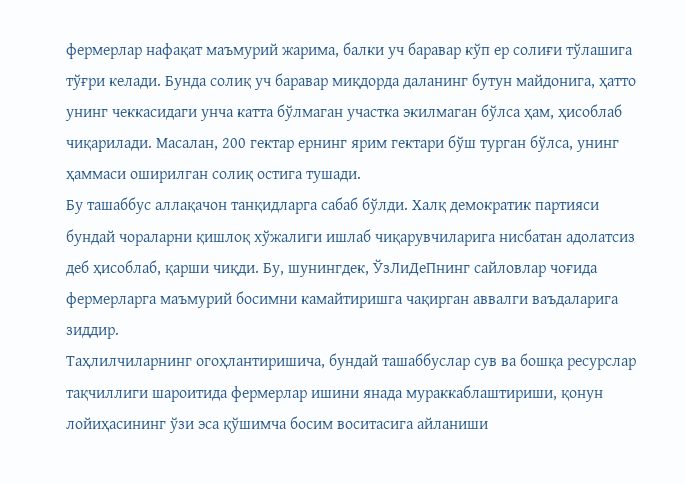фермерлар нафақат маъмурий жарима, балки уч баравар кўп ер солиғи тўлашига тўғри келади. Бунда солиқ уч баравар миқдорда даланинг бутун майдонига, ҳатто унинг чеккасидаги унча катта бўлмаган участка экилмаган бўлса ҳам, ҳисоблаб чиқарилади. Масалан, 200 гектар ернинг ярим гектари бўш турган бўлса, унинг ҳаммаси оширилган солиқ остига тушади.
Бу ташаббус аллақачон танқидларга сабаб бўлди. Халқ демократик партияси бундай чораларни қишлоқ хўжалиги ишлаб чиқарувчиларига нисбатан адолатсиз деб ҳисоблаб, қарши чиқди. Бу, шунингдек, ЎзЛиДеПнинг сайловлар чоғида фермерларга маъмурий босимни камайтиришга чақирган аввалги ваъдаларига зиддир.
Таҳлилчиларнинг огоҳлантиришича, бундай ташаббуслар сув ва бошқа ресурслар тақчиллиги шароитида фермерлар ишини янада мураккаблаштириши, қонун лойиҳасининг ўзи эса қўшимча босим воситасига айланиши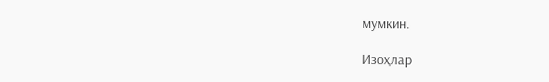мумкин.

Изоҳлар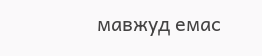мавжуд емас